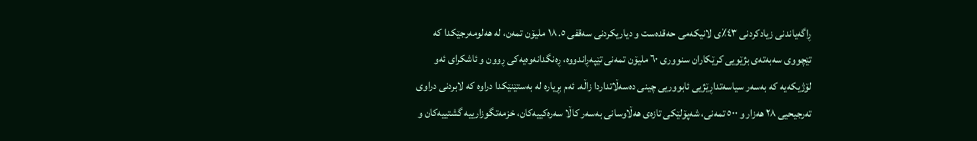ڕاگەیاندنی زیادکردنی ٤٣٪ی لانیکەمی حەقدەست و دیاریکردنی سەقفی ١٨.٥ ملیۆن تمەن، لە هەلومەرجێکدا کە تێچووی سەبەتەی بژێویی کرێکاران سنووری ٦٠ ملیۆن تمەنی تێپەڕاندووە، ڕەنگدانەوەیەکی ڕوون و ئاشکرای ئەو لۆژیکەیە کە بەسەر سیاسەتداڕێژیی ئابووریی چینی دەسەڵاتداردا زاڵە. ئەم بڕیارە لە بەستێنێکدا دراوە کە لابردنی دراوی تەرجیحیی ٢٨ هەزار و ٥٠٠ تمەنی، شەپۆلێکی تازەی هەڵاوسانی بەسەر کاڵا سەرەکییەکان، خزمەتگوزارییە گشتییەکان و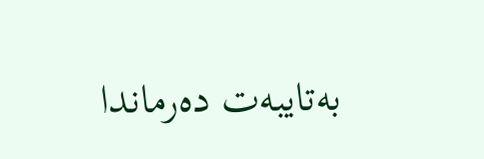بەتایبەت دەرماندا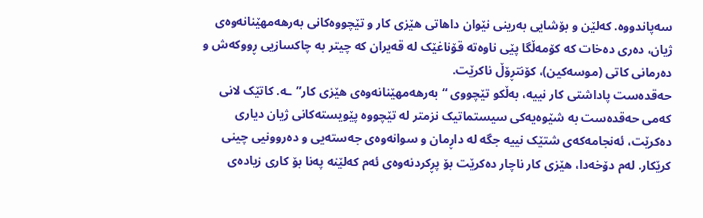سەپاندووە. کەلێن و بۆشایی بەرینی نێوان داهاتی هێزی کار و تێچووەکانی بەرهەمهێنانەوەی ژیان، دەری دەخات کە کۆمەڵگا پێی ناوەتە قۆناغێک لە قەیران کە چیتر بە چاکسازیی ڕووکەش و دەرمانی کاتی (موسەکین)، کۆنتڕۆڵ ناکرێت.
حەقدەست پاداشتی کار نییە، بەڵکو تێچووی “بەرهەمهێنانەوەی هێزی کار”ـە. کاتێک لانی کەمی حەقدەست بە شێوەیەکی سیستماتیک نزمتر لە تێچووە پێویستەکانی ژیان دیاری دەکرێت، ئەنجامەکەی شتێک نییە جگە لە داڕمان و سوانەوەی جەستەیی و دەروونیی چینی کرێکار. لەم دۆخەدا، هێزی کار ناچار دەکرێت بۆ پڕکردنەوەی ئەم کەلێنە پەنا بۆ کاری زیادەی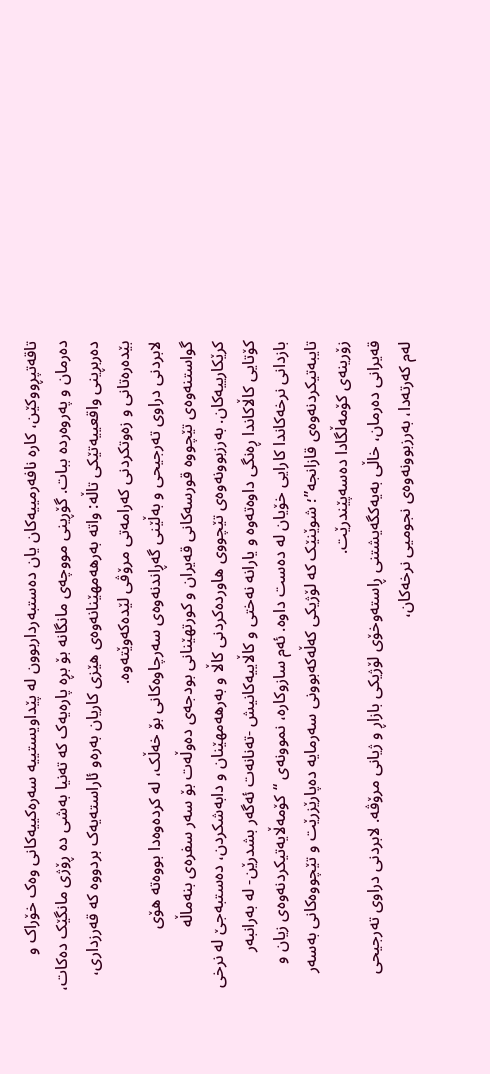تاقەتپڕووکێن، کارە نافەرمییەکان یان دەستبەرداربوون لە پێداویستییە سەرەکییەکانی وەک خۆراک و دەرمان و پەروەردە ببات. گۆڕینی مووچەی مانگانە بۆ بڕە پارەیەک کە تەنیا بەشی دە ڕۆژی مانگێک دەکات، دەربڕینی واقعییەتێکی تاڵە: واتە بەرهەمهێنانەوەی هێزی کاریان بەرەو ئاراستەیەک بردووە کە قەرزداری، بێدەرەتانی و زەوتکردنی کەرامەتی مرۆڤی لێدەکەوێتەوە.
لابردنی دراوی تەرجیحی و بەڵێنی گەڕاندنەوەی سەرچاوەکانی بۆ خەڵک، لە کردەوەدا بووەتە هۆی گواستنەوەی تێچووە قورسەکانی قەیران و کورتهێنانی بودجەی دەوڵەت بۆ سەر سفرەی بنەماڵە کرێکارییەکان. بەرزبوونەوەی تێچووی هاوردەکردنی کاڵا و بەرهەمهێنان و دابەشکردن، دەستبەجێ لە نرخی کۆتایی کاڵاکاندا ڕەنگی داوەتەوە و یارانە نەختی و کاڵاییەکانیش -تەنانەت ئەگەر بشدرێن- لە بەرانبەر بازدانی نرخەکاندا کارایی خۆیان لە دەست داوە. ئەم سازوکارە، نموونەی “کۆمەڵایەتیکردنەوەی زیان و تایبەتیکردنەوەی قازانجە”؛ شوێنێک کە لۆژیکی کەڵەکەبوونی سەرمایە دەپارێزرێت و تێچووەکانی بەسەر زۆرینەی کۆمەڵگادا دەسەپێندرێت.
قەیرانی دەرمان، خاڵی بەیەکگەیشتنی ڕاستەوخۆی لۆژیکی بازاڕ و ژیانی مرۆڤە. لابردنی دراوی تەرجیحی لەم کەرتەدا، بەرزبوونەوەی نجومیی نرخەکان،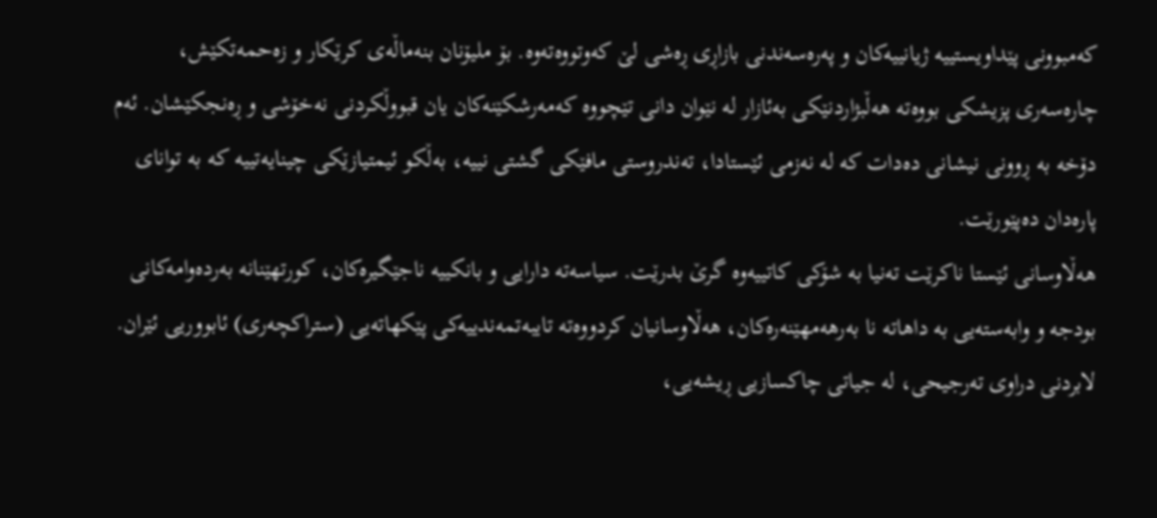کەمبوونی پێداویستییە ژیانییەکان و پەرەسەندنی بازاڕی ڕەشی لێ کەوتووەتەوە. بۆ ملیۆنان بنەماڵەی کرێکار و زەحمەتکێش، چارەسەری پزیشکی بووەتە هەڵبژاردنێکی بەئازار لە نێوان دانی تێچووە کەمەرشکێنەکان یان قبووڵکردنی نەخۆشی و ڕەنجکێشان. ئەم دۆخە بە ڕوونی نیشانی دەدات کە لە نەزمی ئێستادا، تەندروستی مافێکی گشتی نییە، بەڵکو ئیمتیازێکی چینایەتییە کە بە توانای پارەدان دەپێورێت.
هەڵاوسانی ئێستا ناکرێت تەنیا بە شۆکی کاتییەوە گرێ بدرێت. سیاسەتە دارایی و بانکییە ناجێگیرەکان، کورتهێنانە بەردەوامەکانی بودجە و وابەستەیی بە داهاتە نا بەرهەمهێنەرەکان، هەڵاوسانیان کردووەتە تایبەتمەندییەکی پێکهاتەیی (ستراکچەری) ئابووریی ئێران. لابردنی دراوی تەرجیحی، لە جیاتی چاکسازیی ڕیشەیی،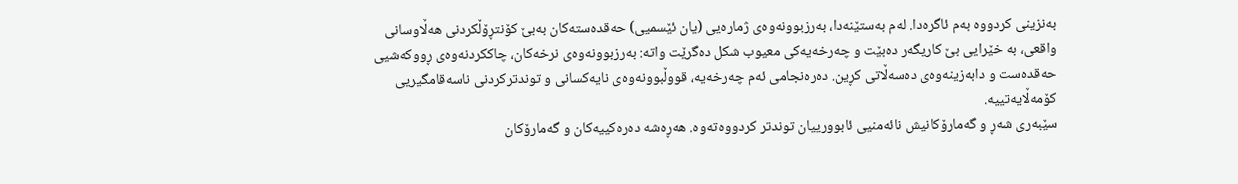بەنزینی کردووە بەم ئاگرەدا. لەم بەستێنەدا، بەرزبوونەوەی ژمارەیی (یان ئێسمیی) حەقدەستەکان بەبێ کۆنتڕۆڵکردنی هەڵاوسانی واقعی، بە خێرایی بێ کاریگەر دەبێت و چەرخەیەکی معیوب شکل دەگرێت واتە: بەرزبوونەوەی نرخەکان، چاککردنەوەی ڕووکەشیی حەقدەست و دابەزینەوەی دەسەڵاتی کڕین. دەرەنجامی ئەم چەرخەیە، قووڵبوونەوەی نایەکسانی و توندترکردنی ناسەقامگیریی کۆمەڵایەتییە.
سێبەری شەڕ و گەمارۆکانیش نائەمنیی ئابوورییان توندتر کردووەتەوە. هەڕەشە دەرەکییەکان و گەمارۆکان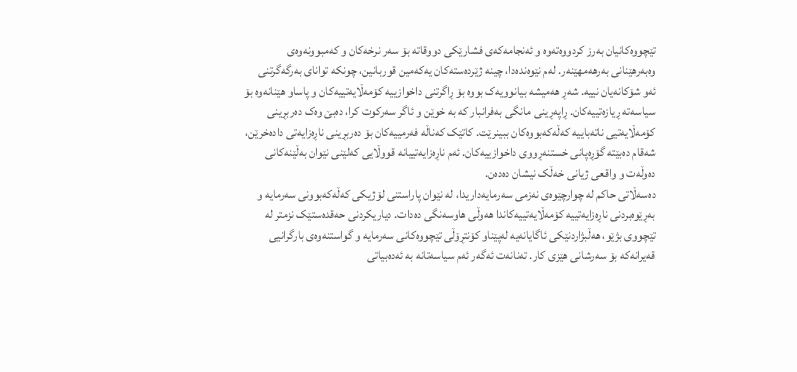تێچووەکانیان بەرز کردووەتەوە و ئەنجامەکەی فشارێکی دووقاتە بۆ سەر نرخەکان و کەمبوونەوەی وەبەرهێنانی بەرهەمهێنەر. لەم نێوەندەدا، چینە ژێردەستەکان یەکەمین قوربانین، چونکە توانای بەرگەگرتنی ئەو شۆکانەیان نییە. شەڕ هەمیشە بیانوویەک بووە بۆ ڕاگرتنی داخوازییە کۆمەڵایەتییەکان و پاساو هێنانەوە بۆ سیاسەتە ڕیازەتییەکان. ڕاپەڕینی مانگی بەفرانبار کە بە خوێن و ئاگر سەرکوت کرا، دەبێ وەک دەربڕینی کۆمەڵایەتیی ناتەباییە کەڵەکەبووەکان ببینرێت. کاتێک کەناڵە فەرمییەکان بۆ دەربڕینی ناڕەزایەتی دادەخرێن، شەقام دەبێتە گۆڕەپانی خستنەڕووی داخوازییەکان. ئەم ناڕەزایەتییانە قووڵایی کەلێنی نێوان بەڵێنەکانی دەوڵەت و واقعی ژیانی خەڵک نیشان دەدەن.
دەسەڵاتی حاکم لە چوارچێوەی نەزمی سەرمایەداریدا، لە نێوان پاراستنی لۆژیکی کەڵەکەبوونی سەرمایە و بەڕێوەبردنی ناڕەزایەتییە کۆمەڵایەتییەکاندا هەوڵی هاوسەنگی دەدات. دیاریکردنی حەقدەستێک نزمتر لە تێچووی بژێو، هەڵبژاردنێکی ئاگایانەیە لەپێناو کۆنتڕۆڵی تێچووەکانی سەرمایە و گواستنەوەی بارگرانیی قەیرانەکە بۆ سەرشانی هێزی کار. تەنانەت ئەگەر ئەم سیاسەتانە بە ئەدەبیاتی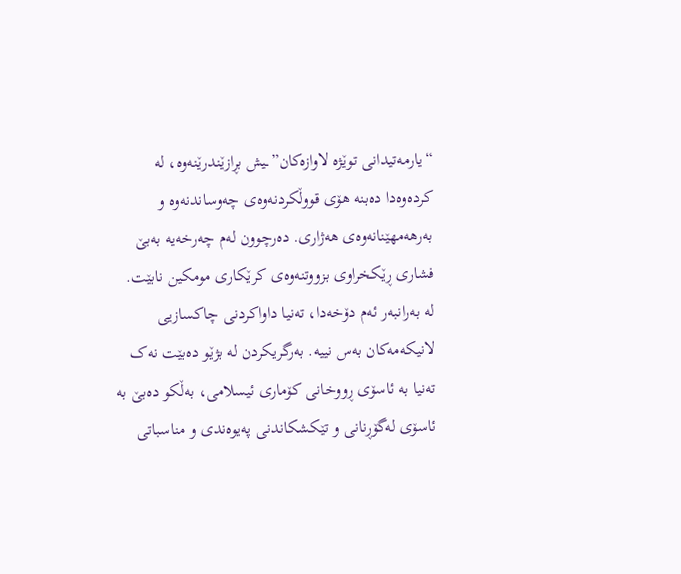“یارمەتیدانی توێژە لاوازەکان”ـیش بڕازێندرێنەوە، لە کردەوەدا دەبنە هۆی قووڵکردنەوەی چەوساندنەوە و بەرهەمهێنانەوەی هەژاری. دەرچوون لەم چەرخەیە بەبێ فشاری ڕێکخراوی بزووتنەوەی کرێکاری مومکین نابێت.
لە بەرانبەر ئەم دۆخەدا، تەنیا داواکردنی چاکسازیی لانیکەمەکان بەس نییە. بەرگریکردن لە بژێو دەبێت نەک تەنیا بە ئاسۆی ڕووخانی کۆماری ئیسلامی، بەڵکو دەبێ بە ئاسۆی لەگۆڕنانی و تێکشکاندنی پەیوەندی و مناسباتی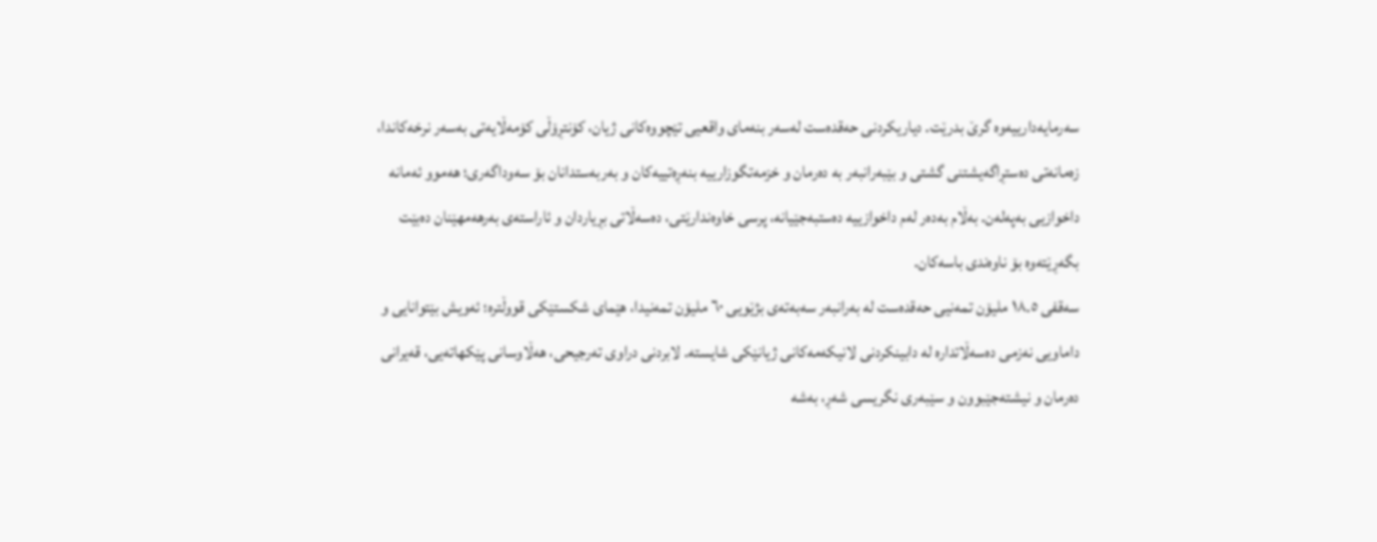سەرمایەدارییەوە گرێ بدرێت. دیاریکردنی حەقدەست لەسەر بنەمای واقعیی تێچووەکانی ژیان، کۆنتڕۆڵی کۆمەڵایەتی بەسەر نرخەکاندا، زەمانەتی دەستڕاگەیشتنی گشتی و بێبەرانبەر بە دەرمان و خزمەتگوزارییە بنەڕەتییەکان و بەربەستدانان بۆ سەوداگەری؛ هەموو ئەمانە داخوازیی بەپەلەن. بەڵام بەدەر لەم داخوازییە دەستبەجێیانە، پرسی خاوەندارێتی، دەسەڵاتی بڕیاردان و ئاراستەی بەرهەمهێنان دەبێت بگەڕێتەوە بۆ ناوەندی باسەکان.
سەقفی ١٨.٥ ملیۆن تمەنیی حەقدەست لە بەرانبەر سەبەتەی بژێویی ٦٠ ملیۆن تمەنیدا، هێمای شکستێکی قووڵترە؛ ئەویش بێتوانایی و داماویی نەزمی دەسەڵاتدارە لە دابینکردنی لانیکەمەکانی ژیانێکی شایستە. لابردنی دراوی تەرجیحی، هەڵاوسانی پێکهاتەیی، قەیرانی دەرمان و نیشتەجێبوون و سێبەری نگریسی شەڕ، بەشە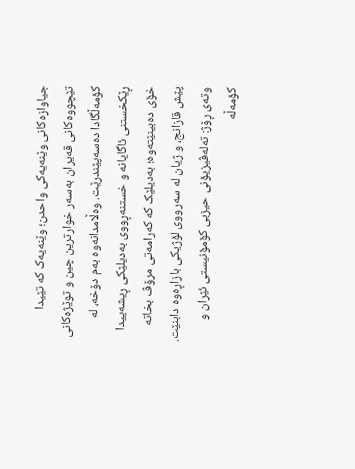جیاوازەکانی وێنەیەکی واحدن؛ وێنەیەک کە تێیدا تێچووەکانی قەیران بەسەر خوارترین چین و توێژەکانی کۆمەڵگادا دەسەپێندرێت. وەڵامدانەوە بەم دۆخە، لە ڕێکخستنی ئاگایانە و خستنەڕووی بەدیلێکی ڕیشەییدا خۆی دەبینێتەوە؛ بەدیلێک کە کەرامەتی مرۆڤ بخاتە پێش قازانج، و ژیان لە سەرووی لۆژیکی بازاڕەوە دابنێت.
وتەی ڕۆژ: تەلەڤیزیۆنی حیزبی کۆمۆنیستی ئێران و کۆمەڵە